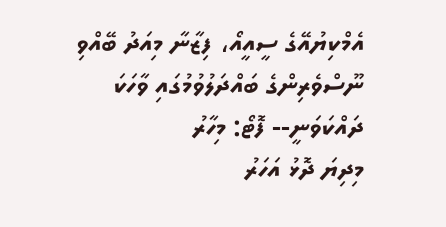އެމްކިޔުއޭގެ ސީއީއޯ، ފިޒާނާ މިއަދު ބޭއްވި ނޫސްވެރިންގެ ބައްދަލުވުމުގައި ވާހަކަ ދައްކަވަނީ-- ފޮޓޯ: މިހާރު
މިދިޔަ ދޮޅު އަހަރު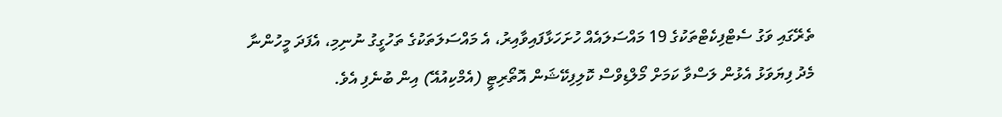ތެރޭގައި ވަގު ސެޓްފިކެޓްތަކުގެ 19 މައްސަލައެއް ހުށަހަޅާފައިވާއިރު، އެ މައްސަލަތަކުގެ ތަހުގީގު ނުނިމި، އެފަދަ މީހުންނާ މެދު ފިޔަވަޅު އެޅުން ލަސްވާ ކަމަށް މޯލްޑިވްސް ކޮލިފިކޭޝަން އޮތޯރިޓީ (އެމްކިއުއޭ) އިން ބުނެފި އެވެ.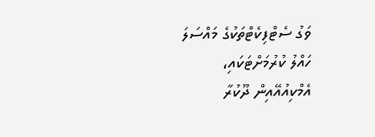ވަގު ސެޓްފިކެޓްތަކުގެ މައްސަލަ ހައްލު ކުރުމަށްޓަކައި، އެމްކިއުއޭއިން ދޫކުރާ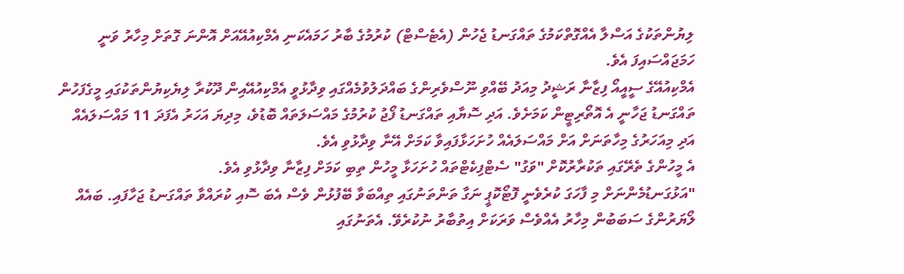ލިޔުންތަކުގެ އަސްލާ އެއްގޮތްކަމުގެ ތައްގަނޑު ޖެހުން (އެޓެސްޓް) ކުރުމުގެ ބާރު ހަމައެކަނި އެމްކިއުއޭއަށް އޮންނަ ގޮތަށް މިހާރު ވަނީ ހަމަޖައްސައިފަ އެވެ.
އެމްކިއުއޭގެ ސީއީއޯ ފިޒާނާ ރަޝީދު މިއަދު ބޭއްވި ނޫސްވެރިންގެ ބައްދަލުވުމެއްގައި ވިދާޅުވީ އެމްކިއުއޭއިން ދޫކުރާ ލިޔެކިޔުންތަކުގައި މީގެފަހުން ތައްގަނޑު ޖަހާނީ އެ އޮތޯރިޓީން ކަމަށެވެ. އަދި ސޮޔާއި ތައްގަނޑު ފޯޖު ކުރުމުގެ މައްސަލަތައް ބޮޑުވެ، މިދިޔަ އަހަރު އެފަދަ 11 މައްސަލައެއް އަދި މިއަހަރުގެ މިހާތަނަށް އަށް މައްސަލައެއް ހުށަހަޅާފައިވާ ކަމަށް އޭނާ ވިދާޅުވި އެވެ.
އެ މީހުންގެ ތެރޭގައި ތަކުރާރުކޮށް "ވަގު" ސެޓްފިކެޓްތައް ހުށަހަޅާ މީހުން ތިބި ކަމަށް ފިޒާނާ ވިދާޅުވި އެވެ.
"އަޅުގަނޑުމެންނަށް މި ފާހަގަ ކުރެވެނީ ފޮޓޯކޮޕީ ނަގާ ތަންތަނުގައި ތިއްބަވާ ބޭފުޅުން ވެސް އެބަ ސޮއި ކުރައްވާ ތައްގަނޑު ޖަހާފައި. ބައެއް ލޯޔަރުންގެ ސަބަބުން މިހާރު އެއްވެސް ވަރަކަށް އިތުބާރު ނުކުރެވޭ. އެތަނުގައި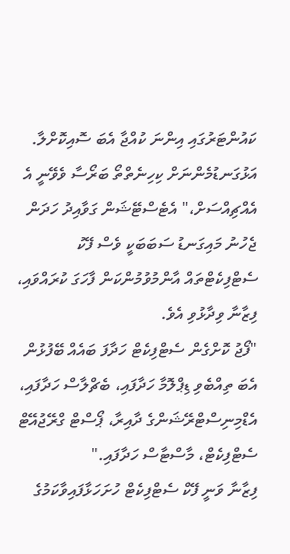ކައުންޓަރުގައި އިންނަ ކުއްޖާ އެބަ ސޮއިކޮށްލާ. އަޅުގަނޑުމެންނަށް ކިހިނެތްތޯ ބަރޯސާ ވެވޭނީ އެ އެއްޗިއްސަށް،" އެޓެސްޓޭޝަން ގަވާއިދު ހަދަން ޖެހުނު މައިގަނޑު ސަބަބަކީ ވެސް ފޭކު ސެޓްފިކެޓްތައް އާންމުވުމުންކަން ފާހަގަ ކުރައްވައި، ފިޒާނާ ވިދާޅުވި އެވެ.
"ފޯޖު ކޮށްގެން ސެޓްފިކެޓް ހަދާފަ ބައެއް ބޭފުޅުން އެބަ ތިއްބެވި ޑިޕްލޮމާ ހަދާފައި، ބެޗްލާސް ހަދާފައި، އެޑްމިނިސްޓްރޭޝަންގެ ދާއިރާ، ޕޯސްޓް ގްރޭޖުއޭޓް ސެޓްފިކެޓް، މާސްޓާސް ހަދާފައި."
ފިޒާނާ ވަނީ ފޭކް ސެޓްފިކެޓް ހުށަހަޅާފައިވާކަމުގެ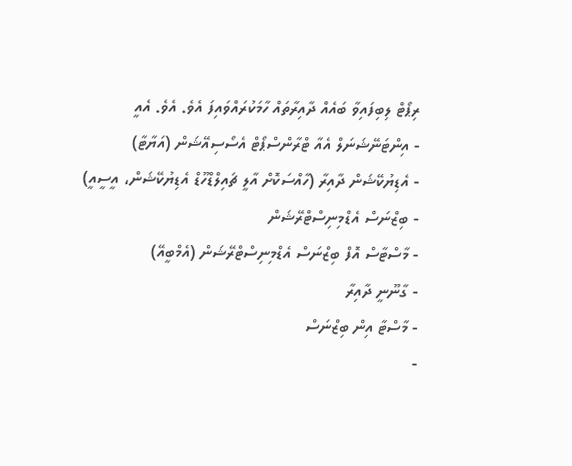ރިޕޯޓް ލިބިފައިވާ ބައެއް ދާއިރާތައް ހާމަކުރައްވައިފަ އެވެ. އެވެ. އެއީ
- އިންޓަނޭޝަނަލް އެއާ ޓްރާންސްޕޯޓް އެސޯސިއޭޝަން (އަޔާޓާ)
- އެޑިޔުކޭޝަން ދާއިރާ (ހާއްސަކޮށް އާލީ ޗައިލްޑްހޫޑް އެޑިޔުކޭޝަން، އީސީއީ)
- ބިޒްނަސް އެޑްމިނިސްޓްރޭޝަން
- މާސްޓާސް އޮފް ބިޒްނަސް އެޑްމިނިސްޓްރޭޝަން (އެމްބީއޭ)
- ގާނޫނީ ދާއިރާ
- މާސްޓާ އިން ބިޒްނަސް
-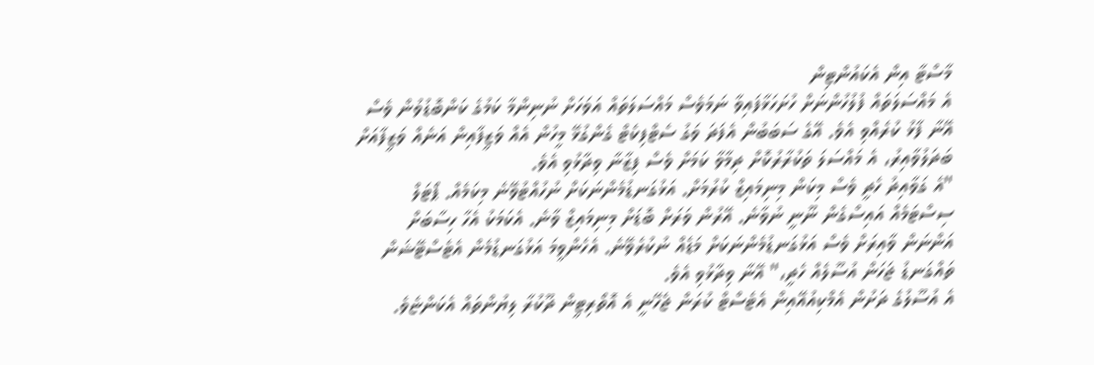މާސްޓާ އިން އެކައުންޓިން
އެ މައްސަލަތައް ފުލުހުންނަށް ހުށަހަޅާފައިވާ ނަމަވެސް މައްސަލަތައް އަވަހަށް ނުނިންމާ ކަމުގެ ކަންބޮޑުވުން ވެސް އޭނާ ފާޅު ކުރެއްވި އެވެ. އޭގެ ސަބަބުން އެފަދަ ވަގު ސެޓްފިކެޓް ގެންގުޅޭ މީހުން އެއް ވަޒީފާއިން އަނެއް ވަޒީފާއަށް ބަދަލުވާއިރު، އެ މައްސަލަ ތަކުރާރުކޮށް ދިމާވާ ކަމަށް ވެސް ފިޒާނާ ވިދާޅުވި އެވެ.
"އެ ގަވާއިދު ހެދީ ވެސް މިކަން މިނިމައިޒް ކުރުމަށް. އަޅުގަނޑުމެންނަކަށް ނުހުއްޓުވޭނެ މިކަމެއް. ޕޯޓަލް ސިސްޓަމެއް އައިސްގެން ނޫނީ ނުވާނެ. އޭރުން ވަރަށް ބޮޑަށް މިނިމައިޒް ވާނެ. އެކަމަކު އެހާ ހިސާބަށް އަންނަން ވާއިރަށް ވެސް އަޅުގަނޑުމެންނަކަށް މަޑެއް ނުކުރެވޭނެ. އެހެންވީމަ އަޅުގަނޑުމެން އެޓެސްޓޭޝަން ތައްގަނޑު ޖަހަން އުސޫލެއް ހެދީ،" އޭނާ ވިދާޅުވި އެވެ.
އެ އުސޫލުގެ ދަށުން އެމްކިއުއޭއިން އެޓެސްޓް ކުރަން ޖެހޭނީ އެ އޮތޯރިޓީން ދޫކުރާ ލިޔުންތައް އެކަންޏެވެ.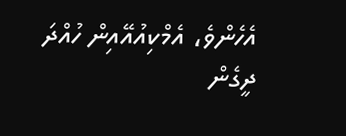އެހެންވެ، އެމްކިއުއޭއިން ހުއްދަ ދީގެން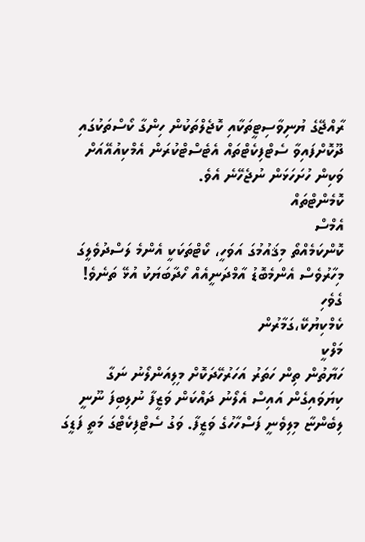ރާއްޖޭގެ ޔުނިވާސިޓީތަކާއި ކޮޖެލްތަކުން ހިންގާ ކޯސްތަކުގައި ދޫކޮށްފައިވާ ސެޓްފިކެޓްތައް އެޓެސްޓްކުރަން އެމްކިއުއޭއަށް ވަކިން ހުށަހަޅަން ނުޖެހޭނެ އެވެ.
ކޮމެންޓްތައް
އެމްސް
ކޮންކަމެއްތޯ މިޤައުމުގަ އަވަހީ، ކޯޓްތަކަކީ އެންމެ ލަސްދުވެލީގަ މިހާރުވެސް އެންމެބޮޑު އާމްދަނީއެއް ހޯދާބަޔަކު އުޅޭ ތަނެވެ!
ގެވެހި
ކެމްކިޔުކޭ،ގަމާރުން
މަލްކީ
ހަޔާތުން ތިން ހަތަރު އަހަރުހޭދަކޮށް މިލިއަންލޯނު ނަގާ ކިޔަވައިގެން އައިސް އެލޯނު ދައްކަން ވަޒީފާ ނުލިބިފަ ނޫނީ ލިބެންޏާ މިލިވެނީ ފަސްހާހުގެ ވަޒީފާ. ވަގު ސެޓްފިކެޓްގަ މަތީ ފަޑީގަ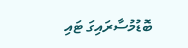ބޮޑުމުސާރައިގަ ޓައި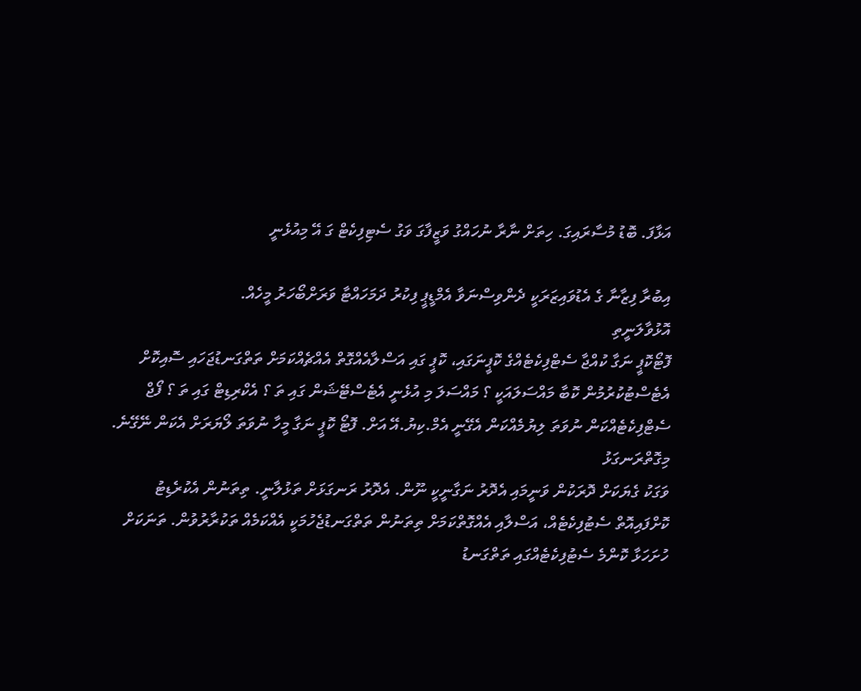އަޅާފަ. ބޮޑު މުސާރައިގަ. ހިތަށް ނާރާ ނުހައްގު ވަޒީފާގަ ވަގު ސެޓިފިކެޓް ގަ އޭ މިއުޅެނީ

އިބުރާ ފިޒާނާ ގެ އެޑުވައިޒަރަކީ ދެންވިސްނަވާ އެމްޑީޕީ ފިކުރު ދަމަހައްޓާ ވަރަށްބޯހަރު މީހެއް.
އޮޅުވާލަނީތި
ފޮޓޯކޮޕީ ނަގާ ކުއްޖާ ސެޓްފިކެޓެއްގެ ކޮޕީނަގައި، ކޮޕީ ގައި އަސްލާއެއްގޮތް އެއްޗެއްކަމަށް ތަތްގަނޑުޖަހައި ސޮއިކޮށް އެޓެސްޓުކުރުމުން ކޮބާ މައްސަލައަކީ ؟ މައްސަލަ މި އުޅެނީ އެޓެސްޓޭޝަން ގައި ތަ ؟ އެކްރިޑިޓް ގައި ތަ ؟ ފޯޖް ސެޓްފިކެޓެއްކަން ނުވަތަ ލިޔުމެއްކަން އެގޭނީ އެމް.ކިޔު.އޭ އަށް. ފޮޓޯ ކޮޕީ ނަގާ މީހާ ނުވަތަ ލޯޔަރަށް އެކަން ނޭގޭނެ.
މިގޮތްރަނގަޅު
ވަގަކު ގެޔަކަށް ދޮރަކުން ވަނީމައި އެދޮރު ނަގާނީކީ ނޫން. އެދޮރު ރަނގަޅަށް ތަޅުލާނީ. ތިތަނުން އެކުރެޑިޓު ކޮށްފައިއޮތް ސެޓުފިކެޓެއް، އަސްލާއި އެއްގޮތްކަމަށް ތިތަނުން ތަތްގަނޑުޖެހުމަކީ އެއްކަމެއް ތަކުރާރުވުން. ތަނަކަށް ހުށަހަޅާ ކޮންމެ ސެޓުފިކެޓެއްގައި ތަތްގަނޑު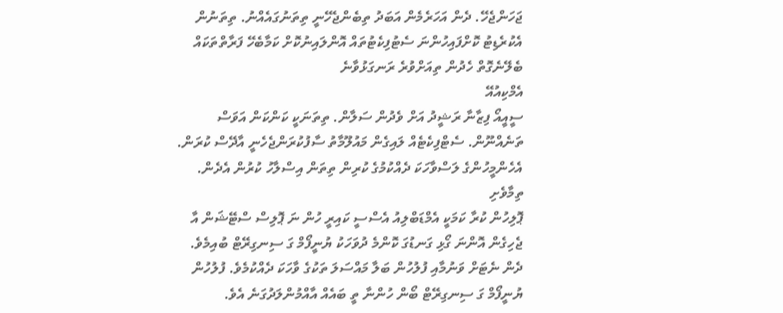ޖަހަންޖެހޭ. ދެން އަހަރެމެން އަބަދު ތިބެންޖެހޭނީ ތިތަނުގައެއްނު. ތިތަނުން އެކުރެޑިޓު ކޮށްފައިހުންނަ ސެޓުފިކެޓުތައް އޮންލައިނުކޮށް ކަމާބެހޭ ފަރާތްތަކައް ބެލޭނެގޮތް ހެދުން ތިއަށްވުރެ ރަނގަޅުވާނެ
އެމްކިއުއޭ
ސީއީއޯ ފިޒާނާ ރަޝީދު އަށް ވެދުން ސަލާން. ތިތަނަކީ ކަންކަން އަވަސް ތަނެއްނޫން. ސެޓްފިކެޓެއް ލައިގެން މައުލޫމާތު ސާފުކުރަންޖެހެނީ އާދޭސް ކުރަން. އެހެންމީހުންގެ ލަސްވާހަކަ ދެއްކުމުގެ ކުރިން ތިތަން އިސްލާހު ކުރުން އެދެން.
ތިމާވެށި
ޕޮލިހުން ކުރާ ކަމަކީ އެމްޑަބްލިއު އެސްސީ ކައިރީ ހުން ނަ ޕޮލިސް ސްޓޭޝަން އާ ޖެހިގެން އޮންނަ ގޯޅި ގަނޑުގަ ކޮންމެ ދުވަހަކު ޔުނީފޯމް ގަ ސިނގިރޭޓް ބުއިމެވެ. ދެން ނެޓަށް ވަނުމާއި ފުލުހުން ބަލާ މައްސަލަ ތަކުގެ ވާހަކަ ދެއްކުމެވެ. ފުލުހުން ޔުނީފޯމް ގަ ސިނގިރޭޓް ބޯން ހުންނާ ތީ ބައެއް އާއްމުންލަދުގަނެ އެވެ.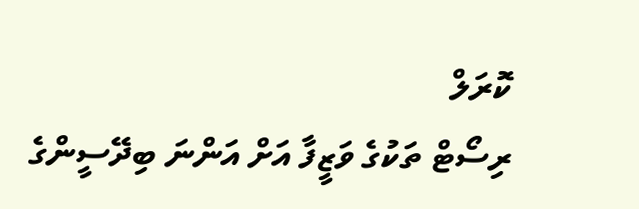ކޮރަލް
ރިސޯޓް ތަކުގެ ވަޒީފާ އަށް އަންނަ ބިދޭސީންގެ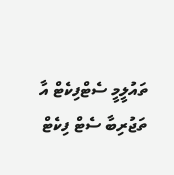ތައުލީމީ ސެޓްފިކެޓް އާ ތަޖުރިބާ ސެޓް ފިކެޓް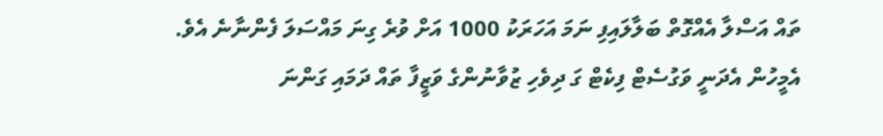ތައް އަސްލާ އެއްގޮތް ބަލާލައިފި ނަމަ އަހަރަކު 1000 އަށް ވުރެ ގިނަ މައްސަލަ ފެންނާނެ އެވެ. އެމީހުން އެދަނީ ވަގުސެޓް ފިކެޓް ގަ ދިވެހި ޒުވާނުންގެ ވަޒީފާ ތައް ދަމައި ގަންނަ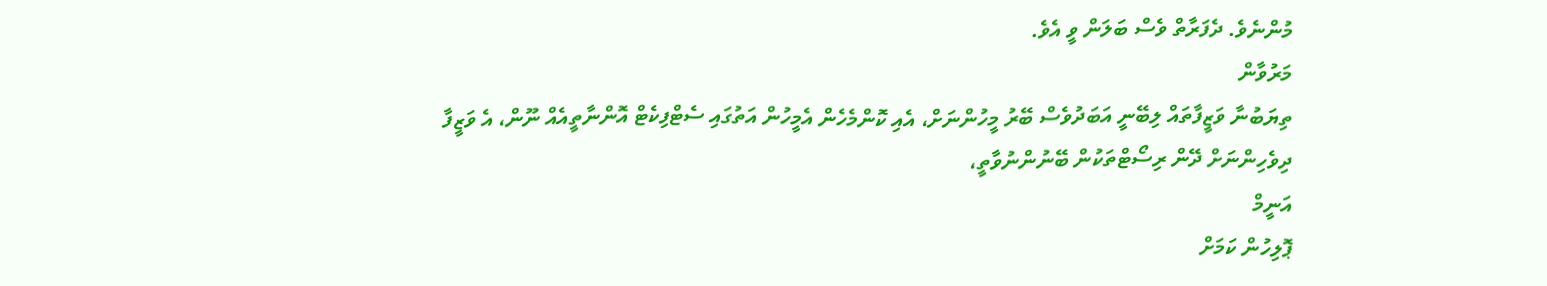މުންނެވެ. ދެފަރާތް ވެސް ބަލަން ވީ އެވެ.
މަރުވާން
ތިޔަބުނާ ވަޒީފާތައް ލިބޭނީ އަބަދުވެސް ބޭރު މީހުންނަށް، އެއި ކޮންމެހެން އެމީހުން އަތުގައި ސެޓްފިކެޓް އޮންނާތީއެއް ނޫން، އެ ވަޒީފާ ދިވެހިންނަށް ދޭން ރިސޯޓްތަކުން ބޭނުންނުވާތީ،
އަނީމް
ޕޮލިހުން ކަމަށް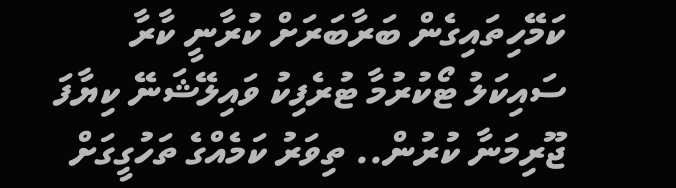ކަމޭހިތައިގެން ބަރާބަރަށް ކުރާނީ ކާރާ ސައިކަލު ޓޯކުރުމާ ޓުރެފިކު ވައިލޭޝަނޭ ކިޔާފަ ޖޫރިމަނާ ކުރުން.. ތިވަރު ކަމެއްގެ ތަހުގީގަށް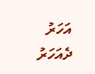އަހަރު ދެއަހަރު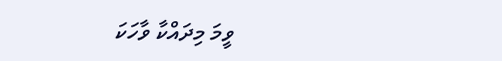ވީމަ މިދައްކާ ވާހަކަ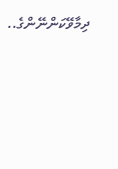ދިމާވޭކަންނޭންގެ..